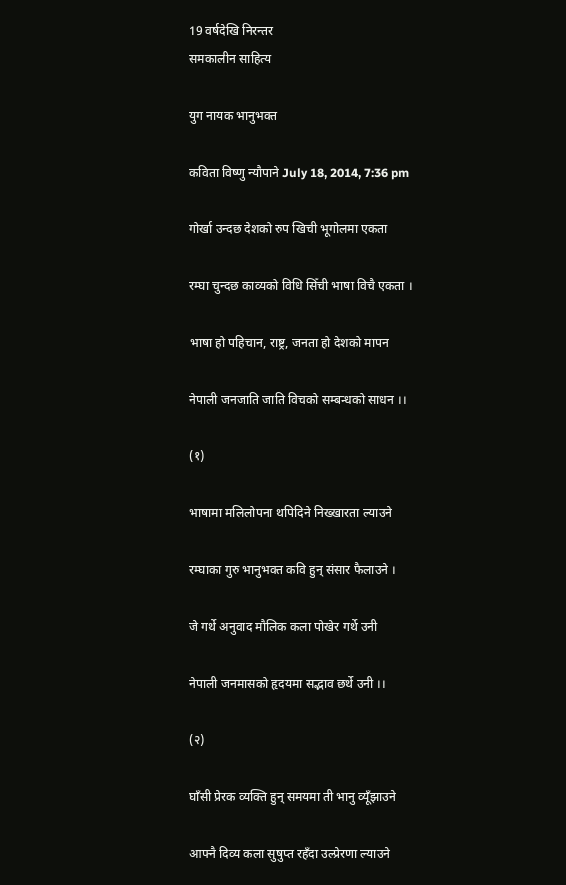19 वर्षदेखि निरन्तर
समकालीन साहित्य

युग नायक भानुभक्त

कविता विष्णु न्यौपाने July 18, 2014, 7:36 pm

गोर्खा उन्दछ देशको रुप खिची भूगोलमा एकता

रम्घा चुन्दछ काव्यको विधि सिँची भाषा विचै एकता ।

भाषा हो पहिचान, राष्ट्र, जनता हो देशको मापन

नेपाली जनजाति जाति विचको सम्बन्धको साधन ।।

(१)

भाषामा मलिलोपना थपिदिने निख्खारता ल्याउने

रम्घाका गुरु भानुभक्त कवि हुन् संसार फैलाउने ।

जे गर्थे अनुवाद मौलिक कला पोखेर गर्थे उनी

नेपाली जनमासको हृदयमा सद्भाव छर्थे उनी ।।

(२)

घाँसी प्रेरक व्यक्ति हुन् समयमा ती भानु व्यूँझाउने

आफ्नै दिव्य कला सुषुप्त रहँदा उल्प्रेरणा ल्याउने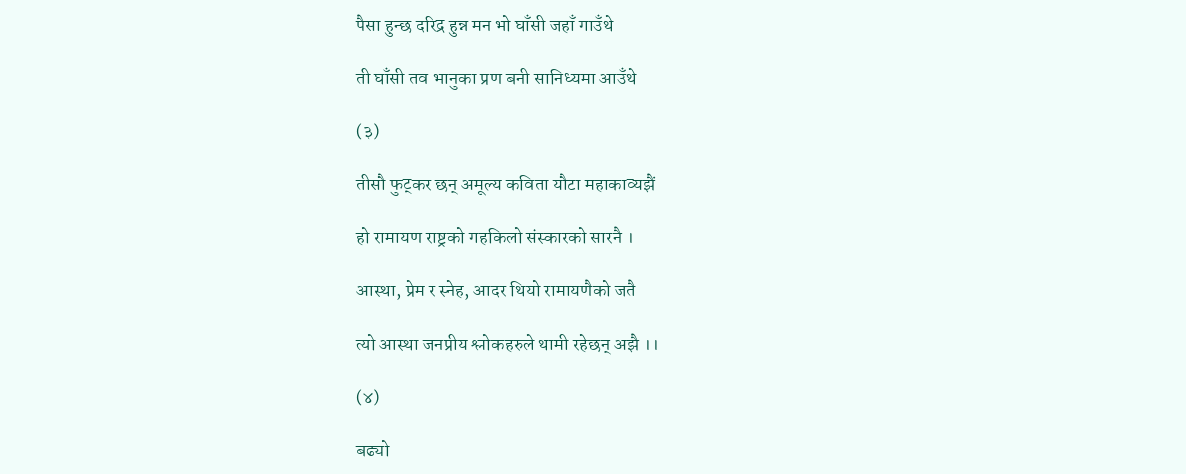पैसा हुन्छ दरिद्र हुन्न मन भो घाँसी जहाँ गाउँथे

ती घाँसी तव भानुका प्रण बनी सानिध्यमा आउँथे

(३)

तीसौ फुट्कर छन् अमूल्य कविता यौटा महाकाव्यझैं

हो रामायण राष्ट्रको गहकिलो संस्कारको सारनै ।

आस्था, प्रेम र स्नेह, आदर थियो रामायणैको जतै

त्यो आस्था जनप्रीय श्लोकहरुले थामी रहेछन् अझै ।।

(४)

बढ्यो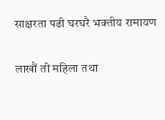साक्षरता पढी घरघरै भक्तीय रामायण

लाखौं ती महिला तथा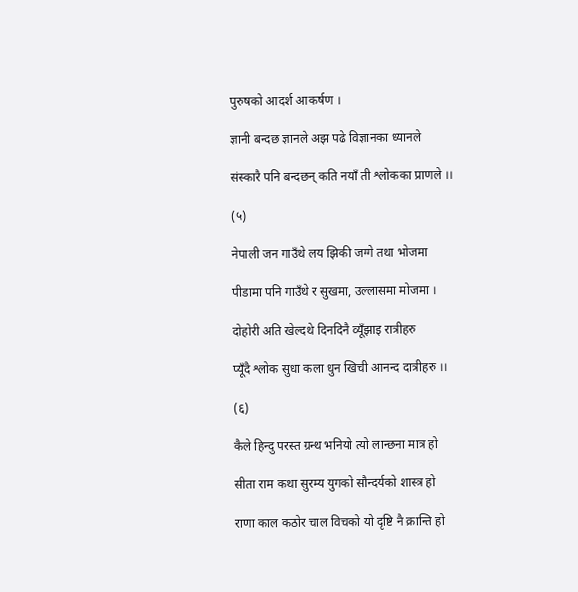पुरुषको आदर्श आकर्षण ।

ज्ञानी बन्दछ ज्ञानले अझ पढे विज्ञानका ध्यानले

संस्कारै पनि बन्दछन् कति नयाँ ती श्लोकका प्राणले ।।

(५)

नेपाली जन गाउँथे लय झिकी जग्गे तथा भोजमा

पीडामा पनि गाउँथे र सुखमा, उल्लासमा मोजमा ।

दोहोरी अति खेल्दथे दिनदिनै व्यूँझाइ रात्रीहरु

प्यूँदै श्लोक सुधा कला धुन खिची आनन्द दात्रीहरु ।।

(६)

कैले हिन्दु परस्त ग्रन्थ भनियो त्यो लान्छना मात्र हो

सीता राम कथा सुरम्य युगको सौन्दर्यको शास्त्र हो

राणा काल कठोर चाल विचको यो दृष्टि नै क्रान्ति हो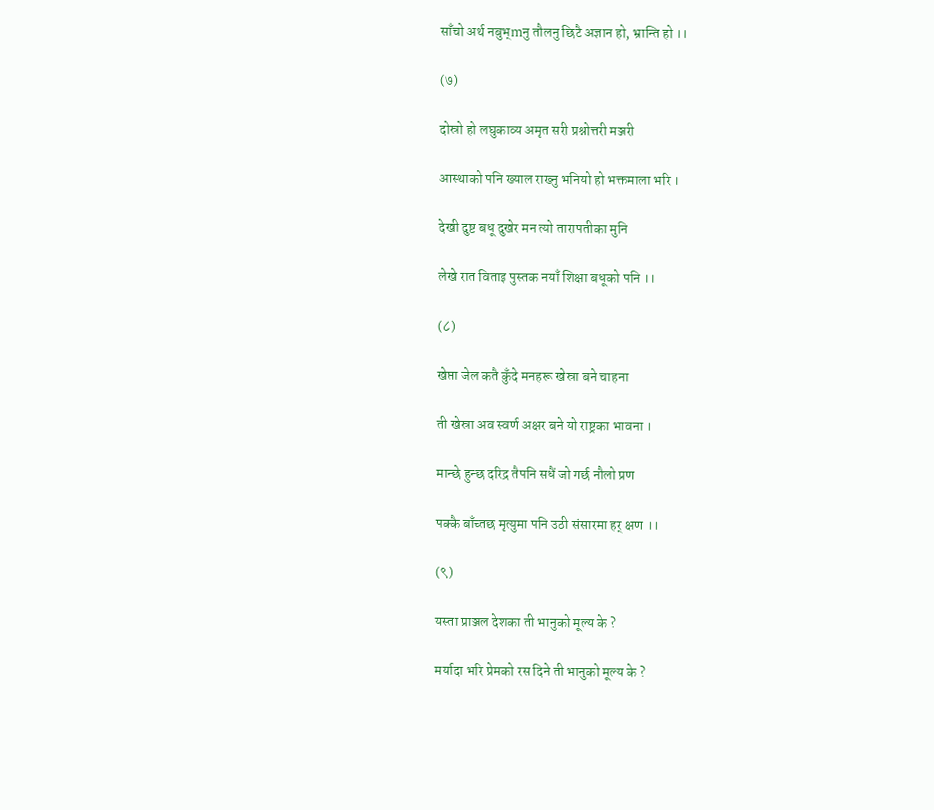साँचो अर्थ नबुभ्mनु तौलनु छिटै अज्ञान हो, भ्रान्ति हो ।।

(७)

दोस्रो हो लघुकाव्य अमृत सरी प्रश्नोत्तरी मञ्जरी

आस्थाको पनि ख्याल राख्नु भनियो हो भक्तमाला भरि ।

देखी दुष्ट बधू दुखेर मन त्यो तारापतीका मुनि

लेखे रात विताइ पुस्तक नयाँ शिक्षा बधूको पनि ।।

(८)

खेप्ता जेल कतै कुँदे मनहरू खेस्रा बने चाहना

ती खेस्रा अव स्वर्ण अक्षर बने यो राष्ट्रका भावना ।

मान्छे हुन्छ दरिद्र तैपनि सधैं जो गर्छ नौलो प्रण

पक्कै बाँच्तछ मृत्युमा पनि उठी संसारमा हर् क्षण ।।

(९)

यस्ता प्राञ्जल देशका ती भानुको मूल्य के ?

मर्यादा भरि प्रेमको रस दिने ती भानुको मूल्य के ?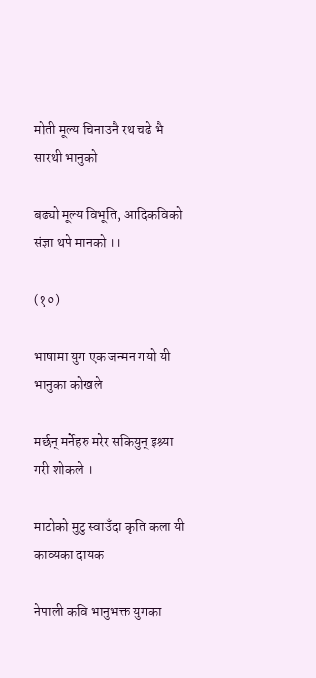मोती मूल्य चिनाउनै रथ चढे भै सारथी भानुको

बढ्यो मूल्य विभूति, आदिकविको संज्ञा थपे मानको ।।

(१०)

भाषामा युग एक जन्मन गयो यी भानुका कोखले

मर्छन् मर्नेहरु मरेर सकियुन् इश्र्या गरी शोकले ।

माटोको मुटु स्वाउँदा कृति कला यी काव्यका दायक

नेपाली कवि भानुभक्त युगका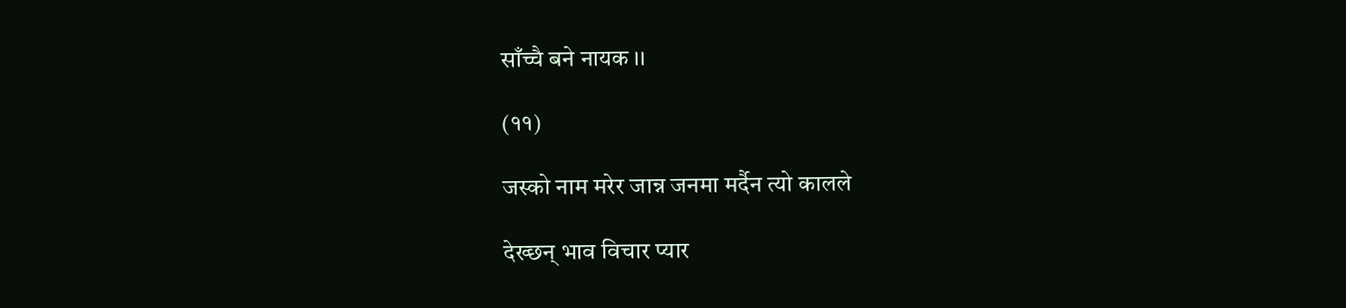साँच्चै बने नायक ।।

(११)

जस्को नाम मरेर जान्न जनमा मर्दैन त्यो कालले

देख्छन् भाव विचार प्यार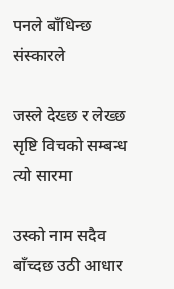पनले बाँधिन्छ संस्कारले

जस्ले देख्छ र लेख्छ सृष्टि विचको सम्बन्ध त्यो सारमा

उस्को नाम सदैव बाँच्दछ उठी आधार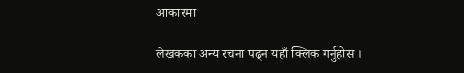आकारमा

लेखकका अन्य रचना पढ्न यहाँ क्लिक गर्नुहोस ।